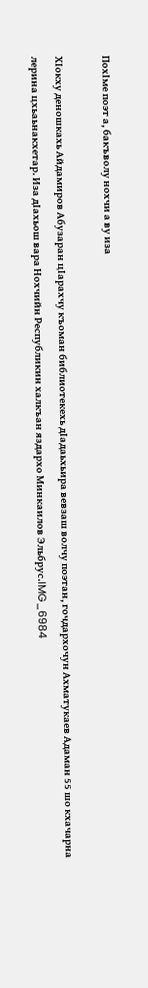ПохIме поэт а, бакъволу нохчи а ву иза

ХIокху деношкахь Айдамиров Абузаран цIарахчу къоман библиотекехь дIадаьхьира вевзаш волчу поэтан, гочдархочун Ахматукаев Адаман 55 шо кхачарна лерина цхьаьнакхетар. Иза дIахьош вара Нохчийн Республикин халкъан яздархо Минкаилов Эльбрус.IMG_6984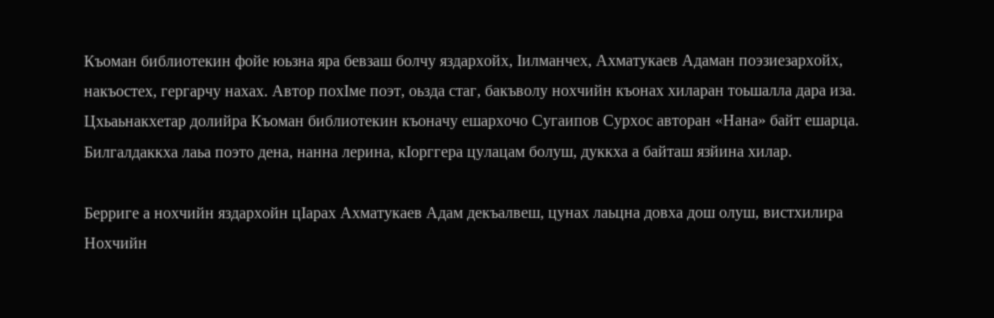Къоман библиотекин фойе юьзна яра бевзаш болчу яздархойх, Iилманчех, Ахматукаев Адаман поэзиезархойх, накъостех, гергарчу нахах. Автор похIме поэт, оьзда стаг, бакъволу нохчийн къонах хиларан тоьшалла дара иза. Цхьаьнакхетар долийра Къоман библиотекин къоначу ешархочо Сугаипов Сурхос авторан «Нана» байт ешарца. Билгалдаккха лаьа поэто дена, нанна лерина, кIорггера цулацам болуш, дуккха а байташ язйина хилар.

Берриге а нохчийн яздархойн цIарах Ахматукаев Адам декъалвеш, цунах лаьцна довха дош олуш, вистхилира Нохчийн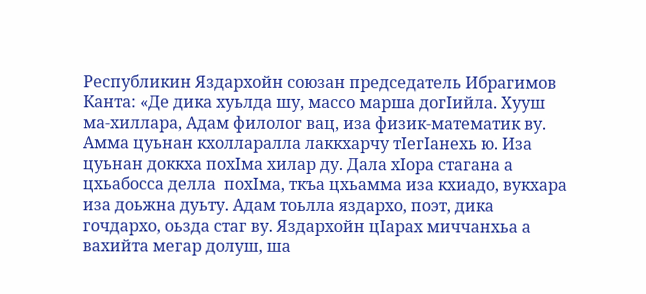Республикин Яздархойн союзан председатель Ибрагимов Канта: «Де дика хуьлда шу, массо марша догIийла. Хууш ма-хиллара, Адам филолог вац, иза физик-математик ву. Амма цуьнан кхолларалла лаккхарчу тIегIанехь ю. Иза цуьнан доккха похIма хилар ду. Дала хIора стагана а цхьабосса делла  похIма, ткъа цхьамма иза кхиадо, вукхара иза доьжна дуьту. Адам тоьлла яздархо, поэт, дика гочдархо, оьзда стаг ву. Яздархойн цIарах миччанхьа а вахийта мегар долуш, ша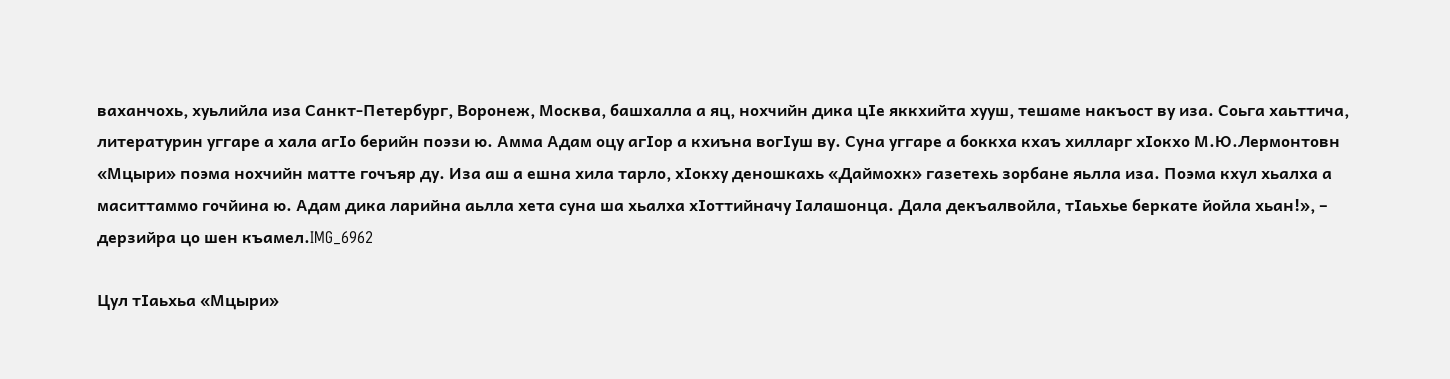ваханчохь, хуьлийла иза Санкт-Петербург, Воронеж, Москва, башхалла а яц, нохчийн дика цIе яккхийта хууш, тешаме накъост ву иза. Соьга хаьттича, литературин уггаре а хала агIо берийн поэзи ю. Амма Адам оцу агIор а кхиъна вогIуш ву. Суна уггаре а боккха кхаъ хилларг хIокхо М.Ю.Лермонтовн «Мцыри» поэма нохчийн матте гочъяр ду. Иза аш а ешна хила тарло, хIокху деношкахь «Даймохк» газетехь зорбане яьлла иза. Поэма кхул хьалха а маситтаммо гочйина ю. Адам дика ларийна аьлла хета суна ша хьалха хIоттийначу Iалашонца. Дала декъалвойла, тIаьхье беркате йойла хьан!», – дерзийра цо шен къамел.IMG_6962

Цул тIаьхьа «Мцыри»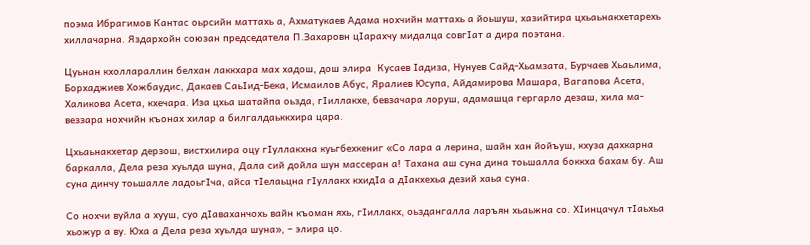поэма Ибрагимов Кантас оьрсийн маттахь а, Ахматукаев Адама нохчийн маттахь а йоьшуш, хазийтира цхьаьнакхетарехь хиллачарна. Яздархойн союзан председатела П.Захаровн цIарахчу мидалца совгIат а дира поэтана.

Цуьнан кхоллараллин белхан лаккхара мах хадош, дош элира  Кусаев Iадиза, Нунуев Сайд-Хьамзата, Бурчаев Хьаьлима, Борхаджиев Хожбаудис, Дакаев СаьIид-Бека, Исмаилов Абус, Яралиев Юсупа, Айдамирова Машара, Вагапова Асета, Халикова Асета, кхечара. Иза цхьа шатайпа оьзда, гIиллакхе, бевзачара лоруш, адамашца гергарло дезаш, хила ма-веззара нохчийн къонах хилар а билгалдаьккхира цара.

Цхьаьнакхетар дерзош, вистхилира оцу гIуллакхна куьгбехкениг «Со лара а лерина, шайн хан йойъуш, кхуза дахкарна баркалла, Дела реза хуьлда шуна, Дала сий дойла шун массеран а! Тахана аш суна дина тоьшалла боккха бахам бу. Аш суна динчу тоьшалле ладоьгIча, айса тIелаьцна гIуллакх кхидIа а дIакхехьа дезий хаьа суна.

Со нохчи вуйла а хууш, суо дIаваханчохь вайн къоман яхь, гIиллакх, оьздангалла ларъян хьаьжна со. ХIинцачул тIаьхьа  хьожур а ву. Юха а Дела реза хуьлда шуна», – элира цо.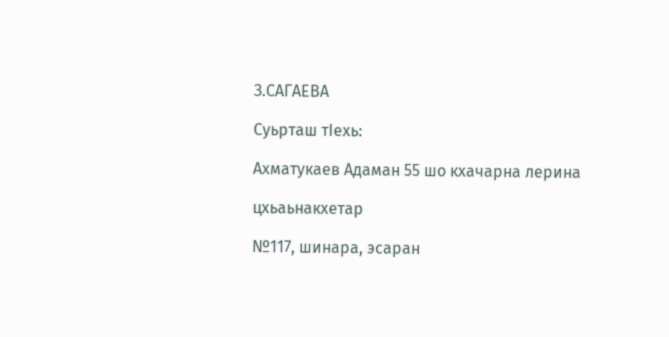З.САГАЕВА

Суьрташ тIехь:

Ахматукаев Адаман 55 шо кхачарна лерина

цхьаьнакхетар

№117, шинара, эсаран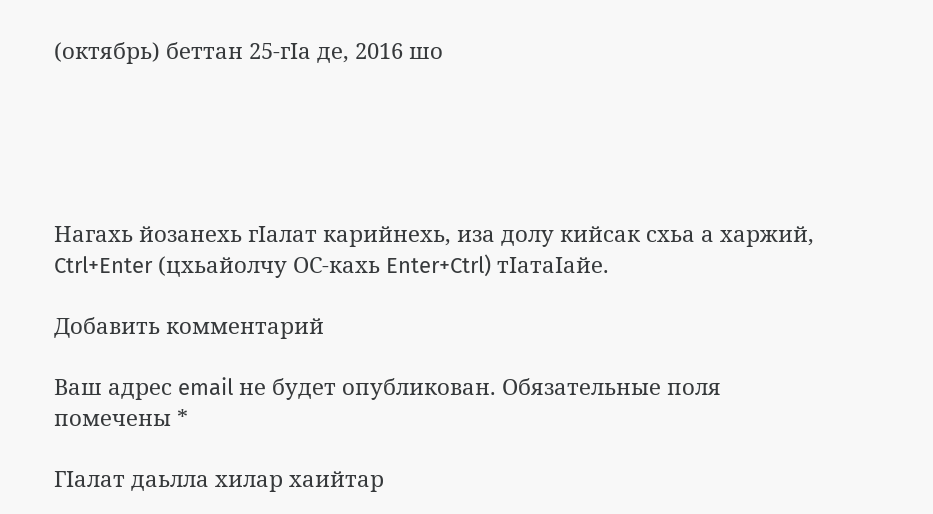(октябрь) беттан 25-гIа де, 2016 шо





Нагахь йозанехь гIалат карийнехь, иза долу кийсак схьа а харжий, Ctrl+Enter (цхьайолчу ОС-кахь Enter+Ctrl) тIатаIайе.

Добавить комментарий

Ваш адрес email не будет опубликован. Обязательные поля помечены *

ГIалат даьлла хилар хаийтар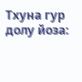Тхуна гур долу йоза: